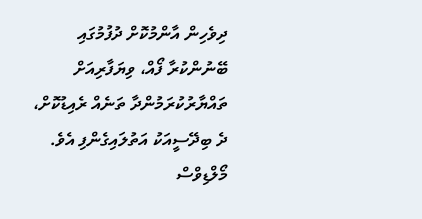ދިވެހިން އާންމުކޮށް ދުފުމުގައި ބޭނުންކުރާ ފޯއް، ވިޔަފާރިއަށް ތައްޔާރުކުރަމުންދާ ތަނެއް ރެއިޑުކޮށް، ދެ ބިދޭސީއަކު އަތުލައިގެންފި އެވެ.
މޯލްޑިވްސް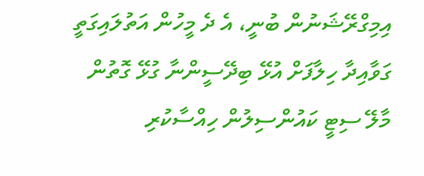އިމިގްރޭޝަނުން ބުނީ، އެ ދެ މީހުން އަތުލައިގަތީ ގަވާއިދާ ހިލާފަށް އުޅޭ ބިދޭސީންނާ ގުޅޭ ގޮތުން މާލޭ ސިޓީ ކައުންސިލުން ހިއްސާކުރި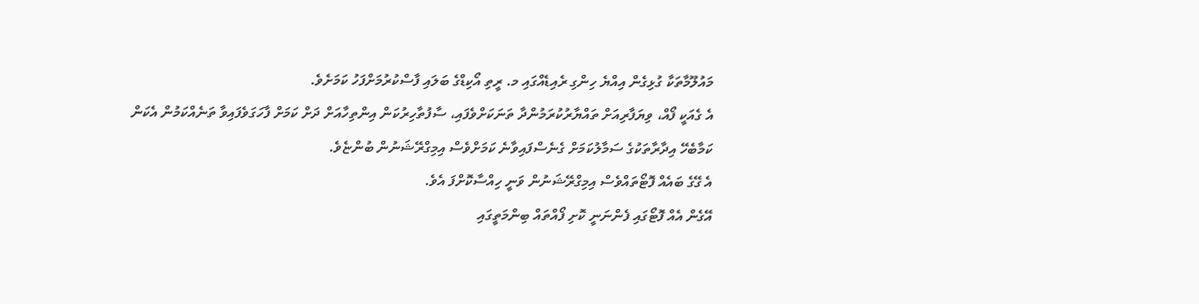މައުލޫމާތަކާ ގުޅިގެން އިއްޔެ ހިންގި ރެއިޑެއްގައި މ. ރީތި އޯކިޑްގެ ބަލައި ފާސްކުރުމަށްފަހު ކަމަށެވެ.
އެ ގެއަކީ ފޯއް، ވިޔަފާރިއަށް ތައްޔާރުކުރަމުންދާ ތަނަކަށްވެފައި، ސާފުތާހިރުކަން އިންތިހާއަށް ދަށް ކަމަށް ފާހަގަވެފައިވާ ތަނެއްކަމުން އެކަން ކަމާބެހޭ އިދާރާތަކުގެ ސަމާލުކަމަށް ގެނެސްފައިވާނެ ކަމަށްވެސް އިމިގްރޭޝަނުން ބުންޏެވެ.
އެ ގޭގެ ބައެއް ފޮޓޯތައްވެސް އިމިގްރޭޝަނުން ވަނީ ހިއްސާކޮށްފަ އެވެ.
އޭގެން އެއް ފޮޓޯގައި ފެންނަނީ ކޮށި ފޯއްތައް ބިންމަތީގައި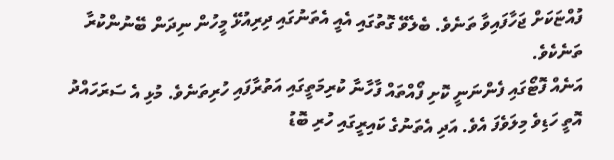ފުއްޏަކަށް ޖަހާފައިވާ ތަނެވެ. ބެލެވޭ ގޮތުގައި އެއީ އެތަނުގައި ދިރިއުޅޭ މީހުން ނިދަން ބޭނުންކުރާ ތަނެކެވެ.
އަނެއް ފޮޓޯގައި ފެންނަނީ ކޮށި ފޯއްތައް ފާހާނާ ކުރިމަތީގައި އަތުރާފައި ހުރިތަނެވެ. މުޅި އެ ސަރަހައްދު އޮތީ ހަޑިވެ މިލަވެފަ އެވެ. އަދި އެތަނުގެ ކައިރީގައި ހުރި ބޮޑު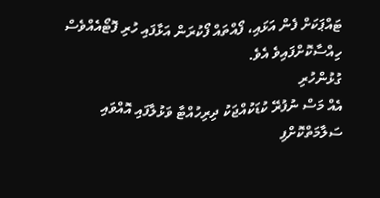ޓައްޕަކަށް ފެން އަޅައި، ފޯއްތައް ފޯކުރަން އަޅާފައި ހުރި ފޮޓޯއެއްވެސް ހިއްސާކޮށްފައިވެ އެވެ.
ގުޅުންހުރި
އެއް މަސް ނުފުރޭ ކުޑަކުއްޖަކު ދިރިހުއްޓާ ވަޅުލާފައި އޮއްވައި ސަލާމަތްކޮށްފި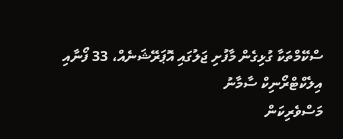ސްކޭމްތަކާ ގުޅިގެން މާފުށި ޖަލުގައި އޮޕަރޭޝަނެއް، 33 ފޯނާއި އިލެކްޓްރޯނިކް ސާމާނު
މަސްވެރިކަން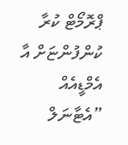ޕްރޮމޯޓް ކުރާ ކުންފުންޏަށް އާ އެމްޑީއެއް
”އެޓާނަލް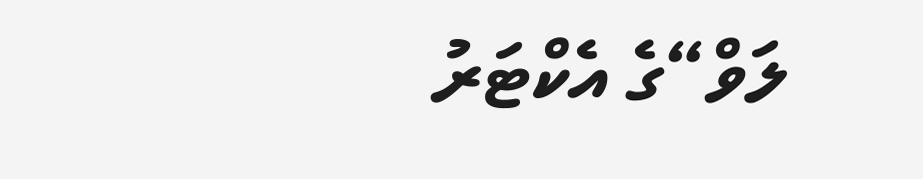ލަވް“ގެ އެކްޓަރު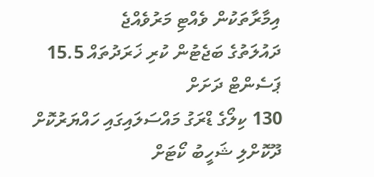އިމާރާތަކުން ވެއްޓި މަރުވެއްޖެ
ދައުލަތުގެ ބަޖެޓުން ކުރި ޚަރަދުތައް 15.5 ޕަސެންޓް ދަށަށް
130 ކިލޯގެ ޑްރަގު މައްސަލައިގައި ހައްޔަރުކޮށް ދޫކޮށްލި ޝަހީބު ކޯޓަށް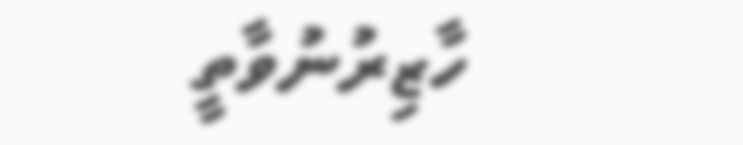ހާޒިރުނުވާތީ